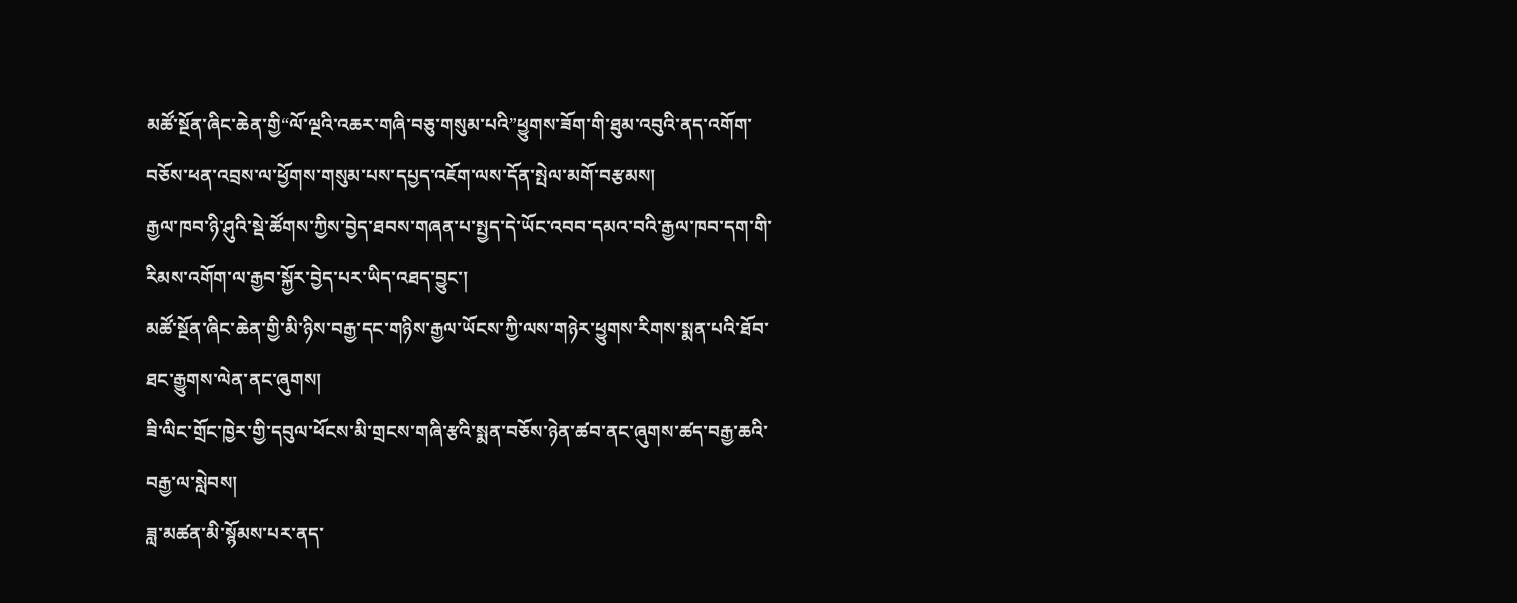མཚོ་སྔོན་ཞིང་ཆེན་གྱི“ལོ་ལྔའི་འཆར་གཞི་བཅུ་གསུམ་པའི”ཕྱུགས་ཟོག་གི་ཐུམ་འབུའི་ནད་འགོག་བཅོས་ཕན་འབྲས་ལ་ཕྱོགས་གསུམ་པས་དཔྱད་འཇོག་ལས་དོན་སྤེལ་མགོ་བརྩམས།
རྒྱལ་ཁབ་ཉི་ཤུའི་སྡེ་ཚོགས་ཀྱིས་བྱེད་ཐབས་གཞན་པ་སྤྱད་དེ་ཡོང་འབབ་དམའ་བའི་རྒྱལ་ཁབ་དག་གི་རིམས་འགོག་ལ་རྒྱབ་སྐྱོར་བྱེད་པར་ཡིད་འཐད་བྱུང་།
མཚོ་སྔོན་ཞིང་ཆེན་གྱི་མི་ཉིས་བརྒྱ་དང་གཉིས་རྒྱལ་ཡོངས་ཀྱི་ལས་གཉེར་ཕྱུགས་རིགས་སྨན་པའི་ཐོབ་ཐང་རྒྱུགས་ལེན་ནང་ཞུགས།
ཟི་ལིང་གྲོང་ཁྱེར་གྱི་དབུལ་ཕོངས་མི་གྲངས་གཞི་རྩའི་སྨན་བཅོས་ཉེན་ཚབ་ནང་ཞུགས་ཚད་བརྒྱ་ཆའི་བརྒྱ་ལ་སླེབས།
ཟླ་མཚན་མི་སྙོམས་པར་ནད་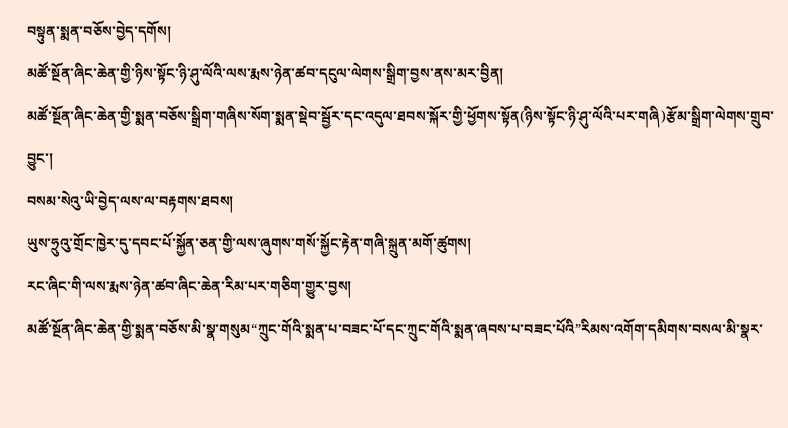བསྟུན་སྨན་བཅོས་བྱེད་དགོས།
མཚོ་སྔོན་ཞིང་ཆེན་གྱི་ཉིས་སྟོང་ཉི་ཤུ་ལོའི་ལས་རྨས་ཉེན་ཚབ་དངུལ་ལེགས་སྒྲིག་བྱས་ནས་མར་བྱིན།
མཚོ་སྔོན་ཞིང་ཆེན་གྱི་སྨན་བཅོས་སྒྲིག་གཞིས་སོག་སྨན་སྡེབ་སྦྱོར་དང་འདུལ་ཐབས་སྐོར་གྱི་ཕྱོགས་སྟོན(ཉིས་སྟོང་ཉི་ཤུ་ལོའི་པར་གཞི)རྩོམ་སྒྲིག་ལེགས་གྲུབ་བྱུང་།
བསམ་སེའུ་ཡི་བྱེད་ལས་ལ་བརྟགས་ཐབས།
ཡུས་ཧྲུའུ་གྲོང་ཁྱེར་དུ་དབང་པོ་སྐྱོན་ཅན་གྱི་ལས་ཞུགས་གསོ་སྐྱོང་རྟེན་གཞི་སྐྲུན་མགོ་ཚུགས།
རང་ཞིང་གི་ལས་རྨས་ཉེན་ཚབ་ཞིང་ཆེན་རིམ་པར་གཅིག་གྱུར་བྱས།
མཚོ་སྔོན་ཞིང་ཆེན་གྱི་སྨན་བཅོས་མི་སྣ་གསུམ“ཀྲུང་གོའི་སྨན་པ་བཟང་པོ་དང་ཀྲུང་གོའི་སྨན་ཞབས་པ་བཟང་པོའི”རིམས་འགོག་དམིགས་བསལ་མི་སྣར་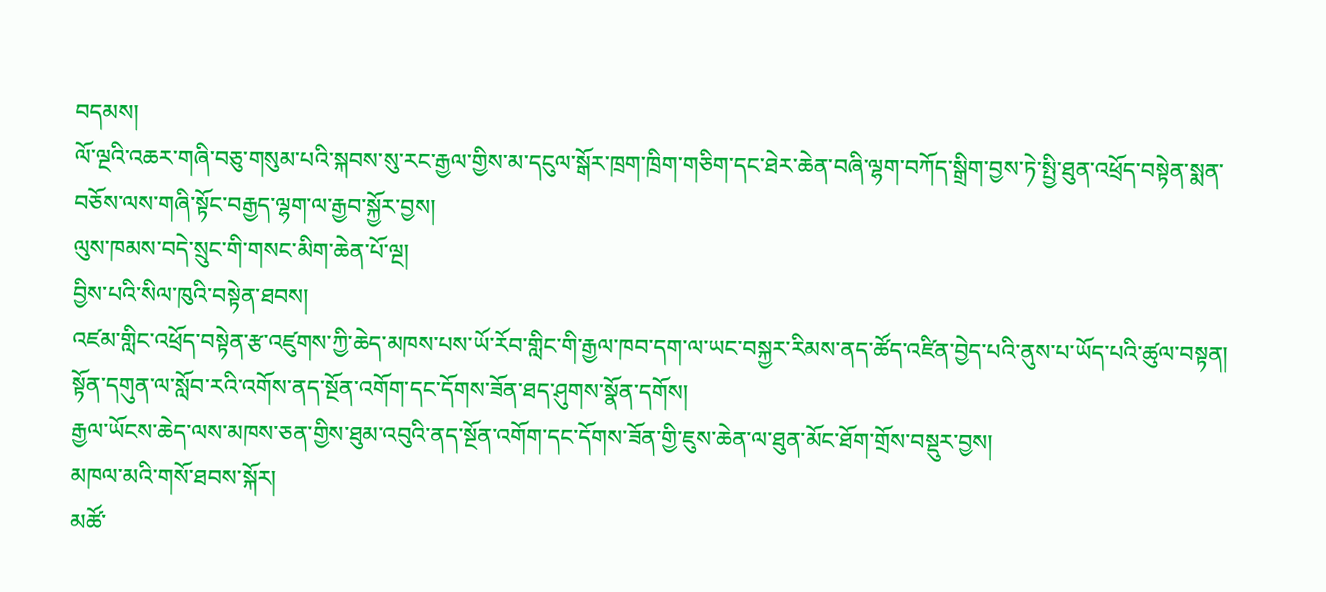བདམས།
ལོ་ལྔའི་འཆར་གཞི་བཅུ་གསུམ་པའི་སྐབས་སུ་རང་རྒྱལ་གྱིས་མ་དངུལ་སྒོར་ཁྲག་ཁྲིག་གཅིག་དང་ཐེར་ཆེན་བཞི་ལྷག་བཀོད་སྒྲིག་བྱས་ཏེ་སྤྱི་ཐུན་འཕྲོད་བསྟེན་སྨན་བཅོས་ལས་གཞི་སྟོང་བརྒྱད་ལྷག་ལ་རྒྱབ་སྐྱོར་བྱས།
ལུས་ཁམས་བདེ་སྲུང་གི་གསང་མིག་ཆེན་པོ་ལྔ།
བྱིས་པའི་སིལ་ཁུའི་བསྟེན་ཐབས།
འཛམ་གླིང་འཕྲོད་བསྟེན་རྩ་འཛུགས་ཀྱི་ཆེད་མཁས་པས་ཡོ་རོབ་གླིང་གི་རྒྱལ་ཁབ་དག་ལ་ཡང་བསྐྱར་རིམས་ནད་ཚོད་འཛིན་བྱེད་པའི་ནུས་པ་ཡོད་པའི་ཚུལ་བསྟན།
སྟོན་དགུན་ལ་སློབ་རའི་འགོས་ནད་སྔོན་འགོག་དང་དོགས་ཟོན་ཐད་ཤུགས་སྣོན་དགོས།
རྒྱལ་ཡོངས་ཆེད་ལས་མཁས་ཅན་གྱིས་ཐུམ་འབུའི་ནད་སྔོན་འགོག་དང་དོགས་ཟོན་གྱི་ཇུས་ཆེན་ལ་ཐུན་མོང་ཐོག་གྲོས་བསྡུར་བྱས།
མཁལ་མའི་གསོ་ཐབས་སྐོར།
མཚོ་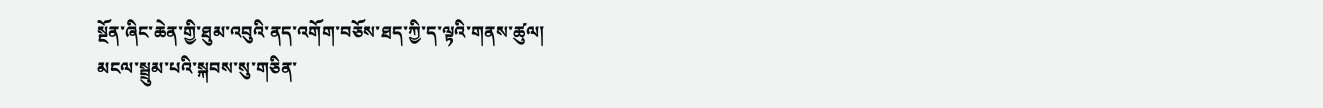སྔོན་ཞིང་ཆེན་གྱི་ཐུམ་འབུའི་ནད་འགོག་བཅོས་ཐད་ཀྱི་ད་ལྟའི་གནས་ཚུལ།
མངལ་སྦྲུམ་པའི་སྐབས་སུ་གཅིན་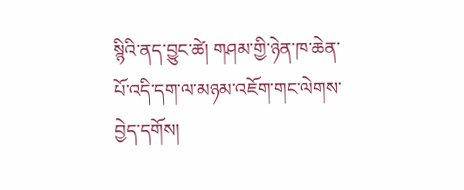སྙིའི་ནད་བྱུང་ཚེ། གཤམ་གྱི་ཉེན་ཁ་ཆེན་པོ་འདི་དག་ལ་མཉམ་འཇོག་གང་ལེགས་བྱེད་དགོས།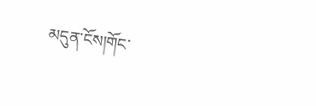མདུན་ངོས།གོང་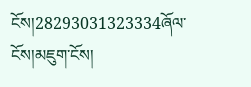ངོས།28293031323334ཞོལ་ངོས།མཇུག་ངོས།